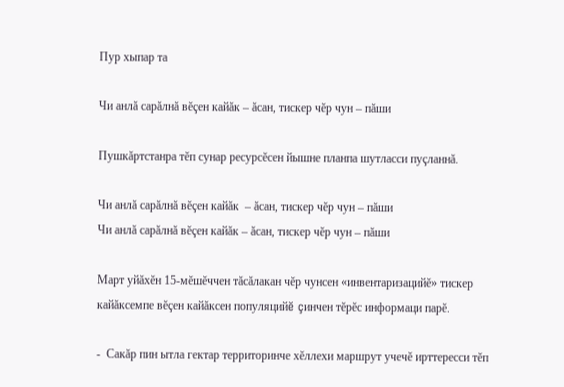Пур хыпар та

Чи анлă сарăлнă вĕçен кайăк – ăсан, тискер чĕр чун – пăши

Пушкăртстанра тĕп сунар ресурсĕсен йышне планпа шутласси пуçланнă.

Чи анлă сарăлнă вĕçен кайăк  – ăсан, тискер чĕр чун – пăши
Чи анлă сарăлнă вĕçен кайăк – ăсан, тискер чĕр чун – пăши

Март уйăхĕн 15-мĕшĕччен тăсăлакан чĕр чунсен «инвентаризацийĕ» тискер кайăксемпе вĕçен кайăксен популяцийĕ çинчен тĕрĕс информаци парĕ.

-  Сакăр пин ытла гектар территоринче хĕллехи маршрут учечĕ ирттересси тĕп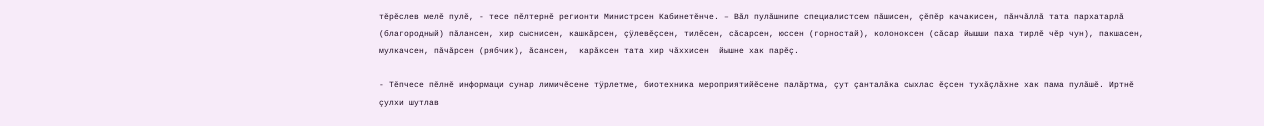тĕрĕслев мелĕ пулĕ, - тесе пĕлтернĕ регионти Министрсен Кабинетĕнче. – Вăл пулăшнипе специалистсем пăшисен, çĕпĕр качакисен, пăнчăллă тата пархатарлă (благородный) пăлансен, хир сыснисен, кашкăрсен, çÿлевĕçсен, тилĕсен, сăсарсен, юссен (горностай), колоноксен (сăсар йышши паха тирлĕ чĕр чун), пакшасен, мулкачсен, пăчăрсен (рябчик), ăсансен,  карăксен тата хир чăххисен  йышне хак парĕç.

- Тĕпчесе пĕлнĕ информаци сунар лимичĕсене тÿрлетме, биотехника мероприятийĕсене палăртма, çут çанталăка сыхлас ĕçсен тухăçлăхне хак пама пулăшĕ. Иртнĕ çулхи шутлав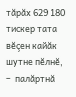тăрăх 629 180 тискер тата вĕçен кайăк шутне пĕлнĕ,   –  палăртнă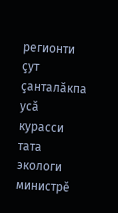регионти çут  çанталăкпа усă курасси тата экологи министрĕ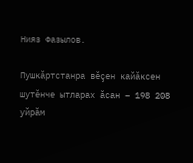Нияз Фазылов.

Пушкăртстанра вĕçен кайăксен шутĕнче ытларах ăсан – 198 208 уйрăм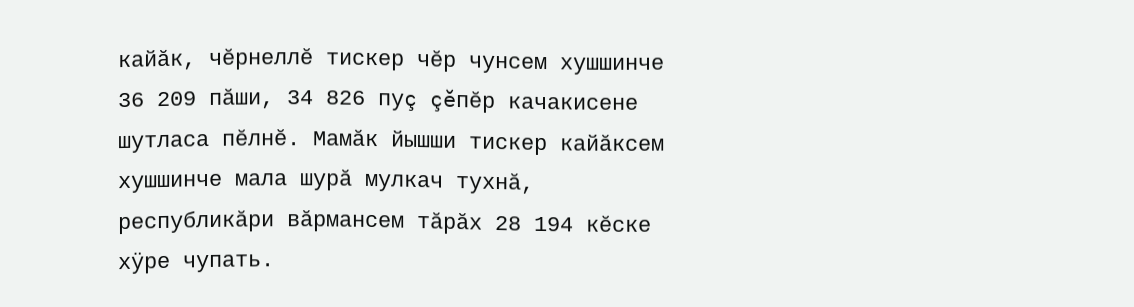кайăк, чĕрнеллĕ тискер чĕр чунсем хушшинче 36 209 пăши, 34 826 пуç çĕпĕр качакисене шутласа пĕлнĕ. Мамăк йышши тискер кайăксем хушшинче мала шурă мулкач тухнă, республикăри вăрмансем тăрăх 28 194 кĕске хÿре чупать.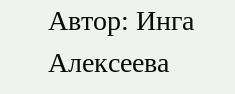Автор: Инга Алексеева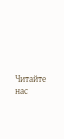Читайте нас